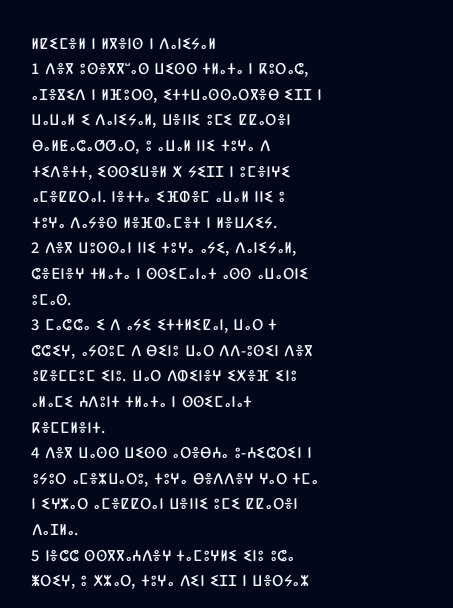ⵍⵇⵉⵎⴻⵍ ⵏ ⵍⴳⴻⵏⵙ ⵏ ⴷⴰⵏⵉⵢⴰⵍ
1 ⴷⴻⴳ ⵓⵙⴻⴳⴳⵯⴰⵙ ⵡⵉⵙⵙ ⵜⵍⴰⵜⴰ ⵏ ⴽⵓⵔⴰⵛ, ⴰⵊⴻⴵⵉⴷ ⵏ ⵍⴼⵓⵔⵙ, ⵉⵜⵜⵡⴰⵙⵙⴰⵔⴳⴻⴱ ⵉⵊⵊ ⵏ ⵡⴰⵡⴰⵍ ⵉ ⴷⴰⵏⵉⵢⴰⵍ, ⵡⴻⵏⵏⵉ ⵓⵎⵉ ⵇⵇⴰⵔⴻⵏ ⴱⴰⵍⵟⴰⵛⴰⵚⵚⴰⵔ, ⵓ ⴰⵡⴰⵍ ⵏⵏⵉ ⵜⵓⵖⴰ ⴷ ⵜⵉⴷⴻⵜⵜ, ⵉⵙⵙⵉⵡⴻⵍ ⵅ ⵢⵉⵊⵊ ⵏ ⵓⵎⴻⵏⵖⵉ ⴰⵎⴻⵇⵇⵔⴰⵏ. ⵏⴻⵜⵜⴰ ⵉⴼⵀⴻⵎ ⴰⵡⴰⵍ ⵏⵏⵉ ⵓ ⵜⵓⵖⴰ ⴷⴰⵢⴻⵙ ⵍⴻⴼⵀⴰⵎⴻⵜ ⵏ ⵍⴻⵡⵃⵉⵢ.
2 ⴷⴻⴳ ⵡⵓⵙⵙⴰⵏ ⵏⵏⵉ ⵜⵓⵖⴰ ⴰⵢⵉ, ⴷⴰⵏⵉⵢⴰⵍ, ⵛⴻⴹⵏⴻⵖ ⵜⵍⴰⵜⴰ ⵏ ⵙⵙⵉⵎⴰⵏⴰⵜ ⴰⵙⵙ ⴰⵡⴰⵔⵏⵉ ⵓⵎⴰⵙ.
3 ⵎⴰⵛⵛⴰ ⵉ ⴷ ⴰⵢⵉ ⵉⵜⵜⵍⵉⵇⴰⵏ, ⵡⴰⵔ ⵜ ⵛⵛⵉⵖ, ⴰⵢⵙⵓⵎ ⴷ ⴱⵉⵏⵓ ⵡⴰⵔ ⴷⴷ-ⵓⵙⵉⵏ ⴷⴻⴳ ⵓⵇⴻⵎⵎⵓⵎ ⵉⵏⵓ. ⵡⴰⵔ ⴷⵀⵉⵏⴻⵖ ⵉⵅⴻⴼ ⵉⵏⵓ ⴰⵍⴰⵎⵉ ⵄⴷⵓⵏⵜ ⵜⵍⴰⵜⴰ ⵏ ⵙⵙⵉⵎⴰⵏⴰⵜ ⴽⴻⵎⵎⵍⴻⵏⵜ.
4 ⴷⴻⴳ ⵡⴰⵙⵙ ⵡⵉⵙⵙ ⴰⵔⴻⴱⵄⴰ ⵓ-ⵄⵉⵛⵔⵉⵏ ⵏ ⵓⵢⵓⵔ ⴰⵎⴻⵣⵡⴰⵔⵓ, ⵜⵓⵖⴰ ⴱⴻⴷⴷⴻⵖ ⵖⴰⵔ ⵜⵎⴰ ⵏ ⵉⵖⵣⴰⵔ ⴰⵎⴻⵇⵇⵔⴰⵏ ⵡⴻⵏⵏⵉ ⵓⵎⵉ ⵇⵇⴰⵔⴻⵏ ⴷⴰⵊⵍⴰ.
5 ⵏⴻⵛⵛ ⵙⵙⴳⴳⴰⵄⴷⴻⵖ ⵜⴰⵎⵓⵖⵍⵉ ⵉⵏⵓ ⵓⵛⴰ ⵥⵔⵉⵖ, ⵓ ⵅⵣⴰⵔ, ⵜⵓⵖⴰ ⴷⵉⵏ ⵉⵊⵊ ⵏ ⵡⴻⵔⵢⴰⵣ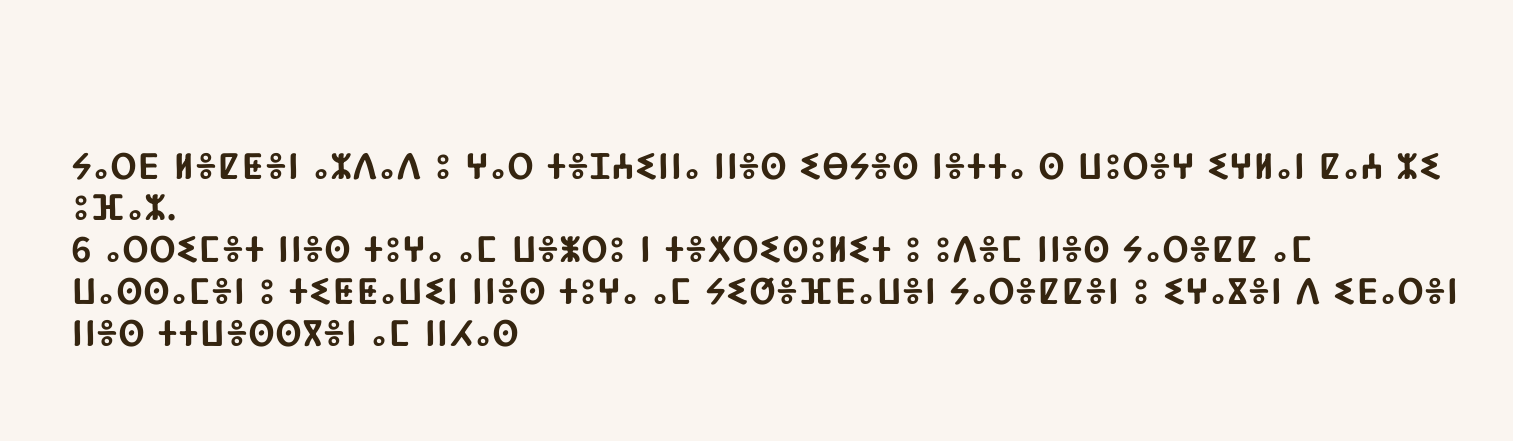ⵢⴰⵔⴹ ⵍⴻⵇⵟⴻⵏ ⴰⵣⴷⴰⴷ ⵓ ⵖⴰⵔ ⵜⴻⵊⵄⵉⵏⵏⴰ ⵏⵏⴻⵙ ⵉⴱⵢⴻⵙ ⵏⴻⵜⵜⴰ ⵙ ⵡⵓⵔⴻⵖ ⵉⵖⵍⴰⵏ ⵇⴰⵄ ⵣⵉ ⵓⴼⴰⵣ.
6 ⴰⵔⵔⵉⵎⴻⵜ ⵏⵏⴻⵙ ⵜⵓⵖⴰ ⴰⵎ ⵡⴻⵥⵔⵓ ⵏ ⵜⴻⵅⵔⵉⵙⵓⵍⵉⵜ ⵓ ⵓⴷⴻⵎ ⵏⵏⴻⵙ ⵢⴰⵔⴻⵇⵇ ⴰⵎ ⵡⴰⵙⵙⴰⵎⴻⵏ ⵓ ⵜⵉⵟⵟⴰⵡⵉⵏ ⵏⵏⴻⵙ ⵜⵓⵖⴰ ⴰⵎ ⵢⵉⵚⴻⴼⴹⴰⵡⴻⵏ ⵢⴰⵔⴻⵇⵇⴻⵏ ⵓ ⵉⵖⴰⴵⴻⵏ ⴷ ⵉⴹⴰⵔⴻⵏ ⵏⵏⴻⵙ ⵜⵜⵡⴻⵙⵙⴳⴻⵏ ⴰⵎ ⵏⵏⵃⴰⵙ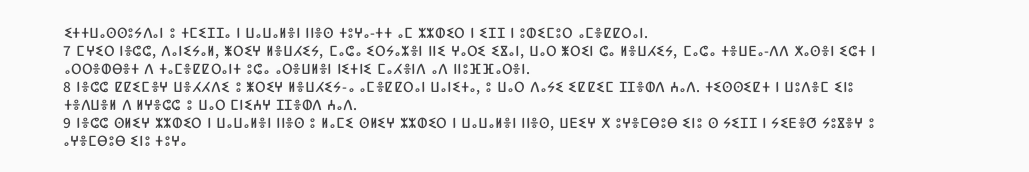ⵉⵜⵜⵡⴰⵙⵙⵓⵢⴷⴰⵏ ⵓ ⵜⵎⵉⵊⵊⴰ ⵏ ⵡⴰⵡⴰⵍⴻⵏ ⵏⵏⴻⵙ ⵜⵓⵖⴰ-ⵜⵜ ⴰⵎ ⵣⵣⵀⵉⵔ ⵏ ⵉⵊⵊ ⵏ ⵓⵀⵉⵎⵓⵔ ⴰⵎⴻⵇⵇⵔⴰⵏ.
7 ⵎⵖⵉⵔ ⵏⴻⵛⵛ, ⴷⴰⵏⵉⵢⴰⵍ, ⵥⵔⵉⵖ ⵍⴻⵡⵃⵉⵢ, ⵎⴰⵛⴰ ⵉⵔⵢⴰⵣⴻⵏ ⵏⵏⵉ ⵖⴰⵔⵉ ⵉⴵⴰⵏ, ⵡⴰⵔ ⵥⵔⵉⵏ ⵛⴰ ⵍⴻⵡⵃⵉⵢ, ⵎⴰⵛⴰ ⵜⴻⵡⴹⴰ-ⴷⴷ ⵅⴰⵙⴻⵏ ⵉⵛⵜ ⵏ ⴰⵔⵔⴻⵀⴱⴻⵜ ⴷ ⵜⴰⵎⴻⵇⵇⵔⴰⵏⵜ ⵓⵛⴰ ⴰⵔⴻⵡⵍⴻⵏ ⵏⵉⵜⵏⵉ ⵎⴰⵃⴻⵏⴷ ⴰⴷ ⵏⵏⵓⴼⴼⴰⵔⴻⵏ.
8 ⵏⴻⵛⵛ ⵇⵇⵉⵎⴻⵖ ⵡⴻⵃⵃⴷⵉ ⵓ ⵥⵔⵉⵖ ⵍⴻⵡⵃⵉⵢ-ⴰ ⴰⵎⴻⵇⵇⵔⴰⵏ ⵡⴰⵏⵉⵜⴰ, ⵓ ⵡⴰⵔ ⴷⴰⵢⵉ ⵉⵇⵇⵉⵎ ⵊⵊⴻⵀⴷ ⵄⴰⴷ. ⵜⵉⵙⵙⵉⵇⵜ ⵏ ⵡⵓⴷⴻⵎ ⵉⵏⵓ ⵜⴻⴷⵡⴻⵍ ⴷ ⵍⵖⴻⵛⵛ ⵓ ⵡⴰⵔ ⵎⵏⵉⵄⵖ ⵊⵊⴻⵀⴷ ⵄⴰⴷ.
9 ⵏⴻⵛⵛ ⵙⵍⵉⵖ ⵣⵣⵀⵉⵔ ⵏ ⵡⴰⵡⴰⵍⴻⵏ ⵏⵏⴻⵙ ⵓ ⵍⴰⵎⵉ ⵙⵍⵉⵖ ⵣⵣⵀⵉⵔ ⵏ ⵡⴰⵡⴰⵍⴻⵏ ⵏⵏⴻⵙ, ⵡⴹⵉⵖ ⵅ ⵓⵖⴻⵎⴱⵓⴱ ⵉⵏⵓ ⵙ ⵢⵉⵊⵊ ⵏ ⵢⵉⴹⴻⵚ ⵢⵓⴵⴻⵖ ⵓ ⴰⵖⴻⵎⴱⵓⴱ ⵉⵏⵓ ⵜⵓⵖⴰ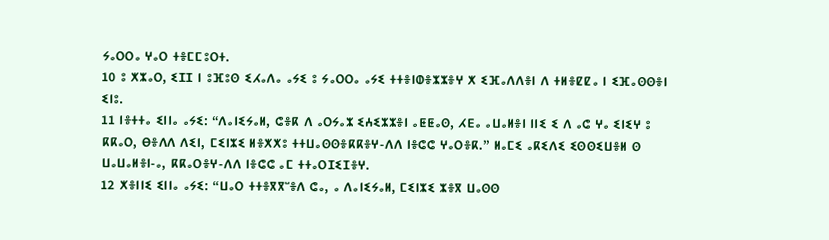ⵢⴰⵔⵔⴰ ⵖⴰⵔ ⵜⴻⵎⵎⵓⵔⵜ.
10 ⵓ ⵅⵣⴰⵔ, ⵉⵊⵊ ⵏ ⵓⴼⵓⵙ ⵉⵃⴰⴷⴰ ⴰⵢⵉ ⵓ ⵢⴰⵔⵔⴰ ⴰⵢⵉ ⵜⵜⴻⵏⵀⴻⵣⵣⴻⵖ ⵅ ⵉⴼⴰⴷⴷⴻⵏ ⴷ ⵜⵍⴻⵇⵇⴰ ⵏ ⵉⴼⴰⵙⵙⴻⵏ ⵉⵏⵓ.
11 ⵏⴻⵜⵜⴰ ⵉⵏⵏⴰ ⴰⵢⵉ: “ⴷⴰⵏⵉⵢⴰⵍ, ⵛⴻⴽ ⴷ ⴰⵔⵢⴰⵣ ⵉⵄⵉⵣⵣⴻⵏ ⴰⵟⵟⴰⵙ, ⵃⴹⴰ ⴰⵡⴰⵍⴻⵏ ⵏⵏⵉ ⵉ ⴷ ⴰⵛ ⵖⴰ ⵉⵏⵉⵖ ⵓ ⴽⴽⴰⵔ, ⴱⴻⴷⴷ ⴷⵉⵏ, ⵎⵉⵏⵣⵉ ⵍⴻⵅⵅⵓ ⵜⵜⵡⴰⵙⵙⴻⴽⴽⴻⵖ-ⴷⴷ ⵏⴻⵛⵛ ⵖⴰⵔⴻⴽ.” ⵍⴰⵎⵉ ⴰⴽⵉⴷⵉ ⵉⵙⵙⵉⵡⴻⵍ ⵙ ⵡⴰⵡⴰⵍⴻⵏ-ⴰ, ⴽⴽⴰⵔⴻⵖ-ⴷⴷ ⵏⴻⵛⵛ ⴰⵎ ⵜⵜⴰⵔⵊⵉⵊⴻⵖ.
12 ⵅⴻⵏⵏⵉ ⵉⵏⵏⴰ ⴰⵢⵉ: “ⵡⴰⵔ ⵜⵜⴻⴳⴳⵯⴻⴷ ⵛⴰ, ⴰ ⴷⴰⵏⵉⵢⴰⵍ, ⵎⵉⵏⵣⵉ ⵣⴻⴳ ⵡⴰⵙⵙ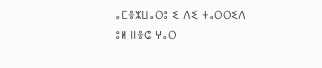ⴰⵎⴻⵣⵡⴰⵔⵓ ⵉ ⴷⵉ ⵜⴰⵔⵔⵉⴷ ⵓⵍ ⵏⵏⴻⵛ ⵖⴰⵔ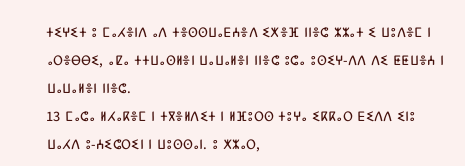ⵜⵉⵖⵉⵜ ⵓ ⵎⴰⵃⴻⵏⴷ ⴰⴷ ⵜⴻⵙⵙⵡⴰⴹⵄⴻⴷ ⵉⵅⴻⴼ ⵏⵏⴻⵛ ⵣⵣⴰⵜ ⵉ ⵡⵓⴷⴻⵎ ⵏ ⴰⵔⴻⴱⴱⵉ, ⴰⵇⴰ ⵜⵜⵡⴰⵙⵍⴻⵏ ⵡⴰⵡⴰⵍⴻⵏ ⵏⵏⴻⵛ ⵓⵛⴰ ⵓⵙⵉⵖ-ⴷⴷ ⴷⵉ ⵟⵟⵡⴻⵄ ⵏ ⵡⴰⵡⴰⵍⴻⵏ ⵏⵏⴻⵛ.
13 ⵎⴰⵛⴰ ⵍⵃⴰⴽⴻⵎ ⵏ ⵜⴳⴻⵍⴷⵉⵜ ⵏ ⵍⴼⵓⵔⵙ ⵜⵓⵖⴰ ⵉⴽⴽⴰⵔ ⴹⵉⴷⴷ ⵉⵏⵓ ⵡⴰⵃⴷ ⵓ-ⵄⵉⵛⵔⵉⵏ ⵏ ⵡⵓⵙⵙⴰⵏ. ⵓ ⵅⵣⴰⵔ,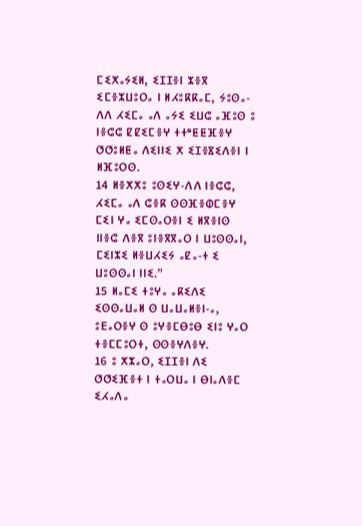ⵎⵉⵅⴰⵢⵉⵍ, ⵉⵊⵊⴻⵏ ⵣⴻⴳ ⵉⵎⴻⵣⵡⵓⵔⴰ ⵏ ⵍⵃⵓⴽⴽⴰⵎ, ⵢⵓⵙⴰ-ⴷⴷ ⵃⵉⵎⴰ ⴰⴷ ⴰⵢⵉ ⵉⵡⵛ ⴰⴼⵓⵙ ⵓ ⵏⴻⵛⵛ ⵇⵇⵉⵎⴻⵖ ⵜⵜᵉⵟⵟⴼⴻⵖ ⵚⵚⵓⵍⵟⴰ ⴷⵉⵏⵏⵉ ⵅ ⵉⵊⴻⴵⵉⴷⴻⵏ ⵏ ⵍⴼⵓⵔⵙ.
14 ⵍⴻⵅⵅⵓ ⵓⵙⵉⵖ-ⴷⴷ ⵏⴻⵛⵛ, ⵃⵉⵎⴰ ⴰⴷ ⵛⴻⴽ ⵙⵙⴼⴻⵀⵎⴻⵖ ⵎⵉⵏ ⵖⴰ ⵉⵎⵙⴰⵔⴻⵏ ⵉ ⵍⴳⴻⵏⵙ ⵏⵏⴻⵛ ⴷⴻⴳ ⵓⵏⴻⴳⴳⴰⵔ ⵏ ⵡⵓⵙⵙⴰⵏ, ⵎⵉⵏⵣⵉ ⵍⴻⵡⵃⵉⵢ ⴰⵇⴰ-ⵜ ⵉ ⵡⵓⵙⵙⴰⵏ ⵏⵏⵉ.”
15 ⵍⴰⵎⵉ ⵜⵓⵖⴰ ⴰⴽⵉⴷⵉ ⵉⵙⵙⴰⵡⴰⵍ ⵙ ⵡⴰⵡⴰⵍⴻⵏ-ⴰ, ⵓⴹⴰⵔⴻⵖ ⵙ ⵓⵖⴻⵎⴱⵓⴱ ⵉⵏⵓ ⵖⴰⵔ ⵜⴻⵎⵎⵓⵔⵜ, ⵙⵙⴻⵖⴷⴻⵖ.
16 ⵓ ⵅⵣⴰⵔ, ⵉⵊⵊⴻⵏ ⴷⵉ ⵚⵚⵉⴼⴻⵜ ⵏ ⵜⴰⵔⵡⴰ ⵏ ⴱⵏⴰⴷⴻⵎ ⵉⵃⴰⴷⴰ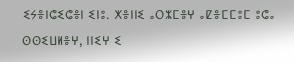ⵉⵢⴻⵏⵛⵉⵛⴻⵏ ⵉⵏⵓ. ⵅⴻⵏⵏⵉ ⴰⵔⵣⵎⴻⵖ ⴰⵇⴻⵎⵎⵓⵎ ⵓⵛⴰ ⵙⵙⵉⵡⵍⴻⵖ, ⵏⵏⵉⵖ ⵉ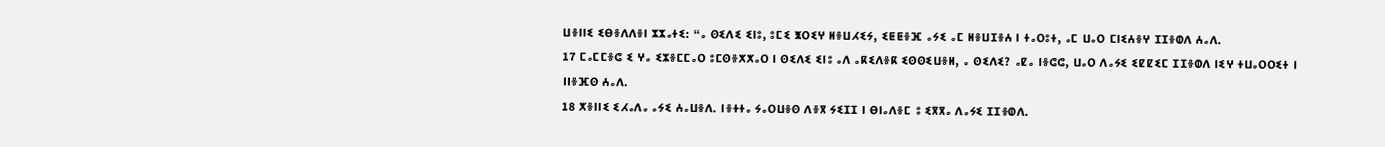ⵡⴻⵏⵏⵉ ⵉⴱⴻⴷⴷⴻⵏ ⵣⵣⴰⵜⵉ: “ⴰ ⵙⵉⴷⵉ ⵉⵏⵓ, ⵓⵎⵉ ⵥⵔⵉⵖ ⵍⴻⵡⵃⵉⵢ, ⵉⵟⵟⴻⴼ ⴰⵢⵉ ⴰⵎ ⵍⴻⵡⵊⴻⵄ ⵏ ⵜⴰⵔⵓⵜ, ⴰⵎ ⵡⴰⵔ ⵎⵏⵉⵄⴻⵖ ⵊⵊⴻⵀⴷ ⵄⴰⴷ.
17 ⵎⴰⵎⵎⴻⵛ ⵉ ⵖⴰ ⵉⵣⴻⵎⵎⴰⵔ ⵓⵎⵙⴻⵅⵅⴰⵔ ⵏ ⵙⵉⴷⵉ ⵉⵏⵓ ⴰⴷ ⴰⴽⵉⴷⴻⴽ ⵉⵙⵙⵉⵡⴻⵍ, ⴰ ⵙⵉⴷⵉ? ⴰⵇⴰ ⵏⴻⵛⵛ, ⵡⴰⵔ ⴷⴰⵢⵉ ⵉⵇⵇⵉⵎ ⵊⵊⴻⵀⴷ ⵏⵉⵖ ⵜⵡⴰⵔⵔⵉⵜ ⵏ ⵏⵏⴻⴼⵙ ⵄⴰⴷ.
18 ⵅⴻⵏⵏⵉ ⵉⵃⴰⴷⴰ ⴰⵢⵉ ⵄⴰⵡⴻⴷ. ⵏⴻⵜⵜⴰ ⵢⴰⵔⵡⴻⵙ ⴷⴻⴳ ⵢⵉⵊⵊ ⵏ ⴱⵏⴰⴷⴻⵎ ⵓ ⵉⴳⴳⴰ ⴷⴰⵢⵉ ⵊⵊⴻⵀⴷ.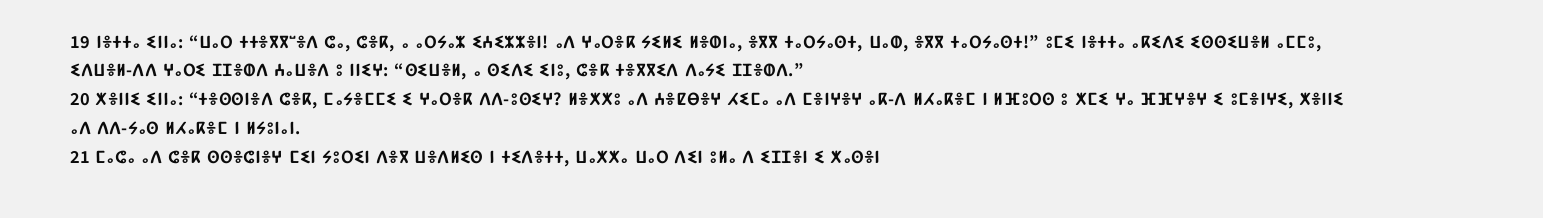19 ⵏⴻⵜⵜⴰ ⵉⵏⵏⴰ: “ⵡⴰⵔ ⵜⵜⴻⴳⴳⵯⴻⴷ ⵛⴰ, ⵛⴻⴽ, ⴰ ⴰⵔⵢⴰⵣ ⵉⵄⵉⵣⵣⴻⵏ! ⴰⴷ ⵖⴰⵔⴻⴽ ⵢⵉⵍⵉ ⵍⴻⵀⵏⴰ, ⴻⴳⴳ ⵜⴰⵔⵢⴰⵙⵜ, ⵡⴰⵀ, ⴻⴳⴳ ⵜⴰⵔⵢⴰⵙⵜ!” ⵓⵎⵉ ⵏⴻⵜⵜⴰ ⴰⴽⵉⴷⵉ ⵉⵙⵙⵉⵡⴻⵍ ⴰⵎⵎⵓ, ⵉⴷⵡⴻⵍ-ⴷⴷ ⵖⴰⵔⵉ ⵊⵊⴻⵀⴷ ⵄⴰⵡⴻⴷ ⵓ ⵏⵏⵉⵖ: “ⵙⵉⵡⴻⵍ, ⴰ ⵙⵉⴷⵉ ⵉⵏⵓ, ⵛⴻⴽ ⵜⴻⴳⴳⵉⴷ ⴷⴰⵢⵉ ⵊⵊⴻⵀⴷ.”
20 ⵅⴻⵏⵏⵉ ⵉⵏⵏⴰ: “ⵜⴻⵙⵙⵏⴻⴷ ⵛⴻⴽ, ⵎⴰⵢⴻⵎⵎⵉ ⵉ ⵖⴰⵔⴻⴽ ⴷⴷ-ⵓⵙⵉⵖ? ⵍⴻⵅⵅⵓ ⴰⴷ ⵄⴻⵇⴱⴻⵖ ⵃⵉⵎⴰ ⴰⴷ ⵎⴻⵏⵖⴻⵖ ⴰⴽ-ⴷ ⵍⵃⴰⴽⴻⵎ ⵏ ⵍⴼⵓⵔⵙ ⵓ ⵅⵎⵉ ⵖⴰ ⴼⴼⵖⴻⵖ ⵉ ⵓⵎⴻⵏⵖⵉ, ⵅⴻⵏⵏⵉ ⴰⴷ ⴷⴷ-ⵢⴰⵙ ⵍⵃⴰⴽⴻⵎ ⵏ ⵍⵢⵓⵏⴰⵏ.
21 ⵎⴰⵛⴰ ⴰⴷ ⵛⴻⴽ ⵙⵙⴻⵛⵏⴻⵖ ⵎⵉⵏ ⵢⵓⵔⵉⵏ ⴷⴻⴳ ⵡⴻⴷⵍⵉⵙ ⵏ ⵜⵉⴷⴻⵜⵜ, ⵡⴰⵅⵅⴰ ⵡⴰⵔ ⴷⵉⵏ ⵓⵍⴰ ⴷ ⵉⵊⵊⴻⵏ ⵉ ⵅⴰⵙⴻⵏ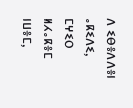ⴷ ⵉⴱⴻⴷⴷⴻⵏ ⴰⴽⵉⴷⵉ, ⵎⵖⵉⵔ ⵍⵃⴰⴽⴻⵎ ⵏⵡⴻⵎ,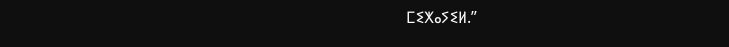ⵎⵉⵅⴰⵢⵉⵍ.”